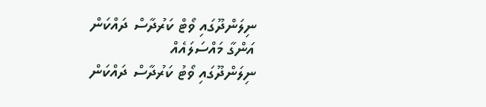ނިލަންދޫގައި ވޯޓް ކަރުދާސް ދައްކަން އަންގާ މައްސަލައެއް
ނިލަންދޫގައި ވޯޓު ކަރުދާސް ދައްކަން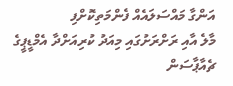އަންގާ މައްސަލައެއް ފެންމަތިކޮށްފި
މާލެ އާއި ރަށްރަށުގައި މިއަދު ކުރިއަށްދާ އެމްޑީޕީގެ ޗެއާޕާސަން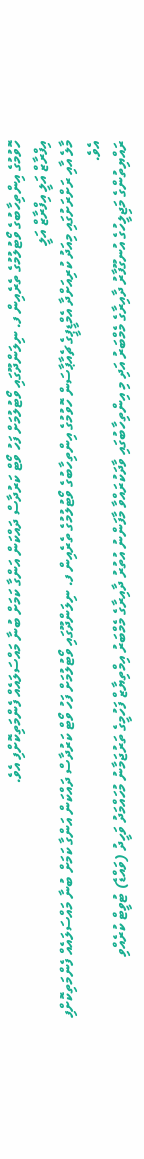ހޮވުމުގެ އިންތިހާބުގެ ވޯޓުލުމުގެ ތެރެއިން ފ. ނިލަންދޫގައި ވޯޓުލުމަށް ފަހު ވޯޓް ކަރުދާސް ދައްކަން އަންގާ ކަމަށް ބުނާ މައްސަލައެއް ފެންމަތިކޮށްފި އެވެ.
އިފްރާޒް އަލީ އިފްރާޒް އަލީ
މާލެ އާއި ރަށްރަށުގައި މިއަދު ކުރިއަށްދާ އެމްޑީޕީގެ ޗެއާޕާސަން ހޮވުމުގެ އިންތިހާބުގެ ވޯޓުލުމުގެ ތެރެއިން ފ. ނިލަންދޫގައި ވޯޓުލުމަށް ފަހު ވޯޓް ކަރުދާސް ދައްކަން އަންގާ ކަމަށް ބުނާ މައްސަލައެއް ފެންމަތިކޮށްފި އެވެ.
ރައްޔިތުންގެ މަޖިލީހުގެ އުނގޫފާރު ދާއިރާގެ މެމްބަރު އަދި މި އިންތިހާބުގައި ވާދަކުރައްވާ މާފަންނު އުތުރު ދާއިރާގެ މެމްބަރު އިމްތިޔާޒް ފަހުމީގެ ތަރުޖަމާނު މުހައްމަދު ވަހީދު (ވައްޑެ) ޓުވީޓް ކުރެއްވި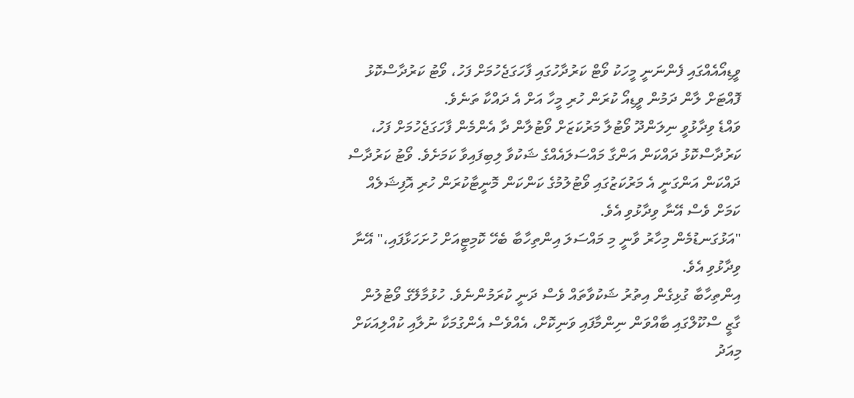ވީޑިއޯއެއްގައި ފެންނަނީ މީހަކު ވޯޓް ކަރުދާހުގައި ފާހަގަޖެހުމަށް ފަހު، ވޯޓު ކަރުދާސްކޮޅު ފޮއްޓަށް ލާން ދަމުން ވީޑިއޯ ކުރަން ހުރި މީހާ އަށް އެ ދައްކާ ތަނެވެ.
ވައްޑެ ވިދާޅުވީ ނިލަންދޫ ވޯޓުލާ މަރުކަޒަށް ވޯޓުލާން ދާ އެންމެން ފާހަގަޖެހުމަށް ފަހު، ކަރުދާސްކޮޅު ދައްކަން އަންގާ މައްސަލައެއްގެ ޝަކުވާ ލިބިފައިވާ ކަމަށެވެ. ވޯޓު ކަރުދާސް ދައްކަން އަންގަނީ އެ މަރުކަޒުގައި ވޯޓުލުމުގެ ކަންކަން މޮނީޓާކުރަން ހުރި އޮފިޝަލެއް ކަމަށް ވެސް އޭނާ ވިދާޅުވި އެވެ.
"އަޅުގަނޑުމެން މިހާރު ވާނީ މި މައްސަލަ އިންތިހާބާ ބެހޭ ކޮމިޓީއަށް ހުށަހަޅާފައި،" އޭނާ ވިދާޅުވި އެވެ.
އިންތިހާބާ ގުޅިގެން އިތުރު ޝަކުވާތައް ވެސް ދަނީ ކުރަމުންނެވެ. ހުޅުމާލޭގެ ވޯޓުލުން ގާޒީ ސްކޫލްގައި ބާއްވަން ނިންމާފައި ވަނިކޮށް، އެއްވެސް އެންގުމަކާ ނުލާއި ކުއްލިއަކަށް މިއަދު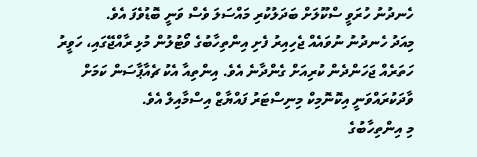ހެނދުނު ހުރަވީ ސްކޫލަށް ބަދަލުކުރި މައްސަލަ ވެސް ވަނީ ބޮޑުވެފަ އެވެ.
މިއަދު ހެނދުނު ނުވައެއް ޖެހިއިރު ފެށި އިންތިހާބުގެ ވޯޓުލުން މުޅި ރާއްޖޭގައި، ހަވީރު ހަތަރެއް ޖަހަންދެން ކުރިއަށް ގެންދާނެ އެވެ. އިންތިއާ އެކު ޗެއާޕާސަން ކަމަށް ވާދަކުރައްވަނީ އިކޮނޮމިކް މިނިސްޓަރު ފައްޔާޒް އިސްމާއިލް އެވެ.
މި އިންތިހާބުގެ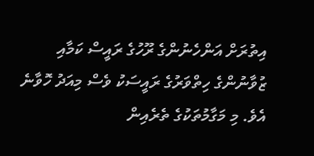އިތުރަށް އަންހެނުންގެ ރޫހުގެ ރައީސް ކަމާއި ޒުވާނުންގެ ހިތްވަރުގެ ރައީސަކު ވެސް މިއަދު ހޮވާނެ އެވެ. މި މަގާމުތަކުގެ ތެރެއިން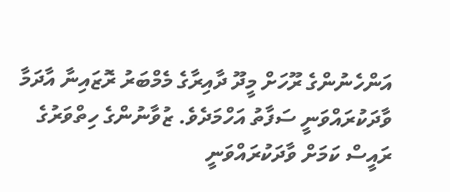އަންހެނުންގެ ރޫހަށް މީދޫ ދާއިރާގެ މެމްބަރު ރޮޒައިނާ އާދަމާ ވާދަކުރައްވަނީ ސަފާތު އަހްމަދެވެ. ޒުވާނުންގެ ހިތްވަރުގެ ރައީސް ކަމަށް ވާދަކުރައްވަނީ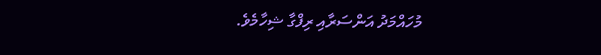މުހައްމަދު އަންސަރާއި ރިފްގާ ޝިހާމެވެ.